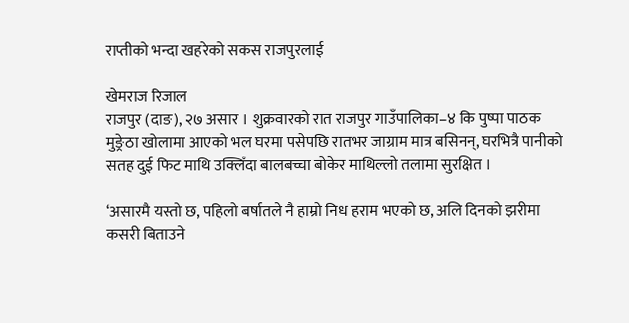राप्तीको भन्दा खहरेको सकस राजपुरलाई

खेमराज रिजाल
राजपुर (दाङ), २७ असार । शुक्रवारको रात राजपुर गाउँपालिका–४ कि पुष्पा पाठक मुङ्रेठा खोलामा आएको भल घरमा पसेपछि रातभर जाग्राम मात्र बसिनन्, घरभित्रै पानीको सतह दुई फिट माथि उक्लिँदा बालबच्चा बोकेर माथिल्लो तलामा सुरक्षित ।

‘असारमै यस्तो छ, पहिलो बर्षातले नै हाम्रो निध हराम भएको छ, अलि दिनको झरीमा कसरी बिताउने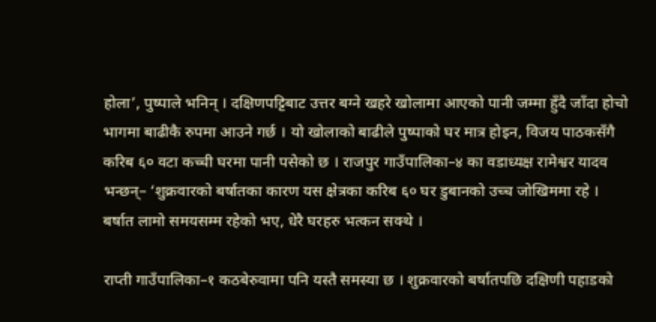होला’, पुष्पाले भनिन् । दक्षिणपट्टिबाट उत्तर बग्ने खहरे खोलामा आएको पानी जम्मा हुँदै जाँदा होचो भागमा बाढीकै रुपमा आउने गर्छ । यो खोलाको बाढीले पुष्पाको घर मात्र होइन, विजय पाठकसँगै करिब ६० वटा कच्ची घरमा पानी पसेको छ । राजपुर गाउँपालिका–४ का वडाध्यक्ष रामेश्वर यादव भन्छन्– ‘शुक्रवारको बर्षातका कारण यस क्षेत्रका करिब ६० घर डुबानको उच्च जोखिममा रहे । बर्षात लामो समयसम्म रहेको भए, धेरै घरहरु भत्कन सक्थे ।

राप्ती गाउँपालिका–१ कठबेरुवामा पनि यस्तै समस्या छ । शुक्रवारको बर्षातपछि दक्षिणी पहाडको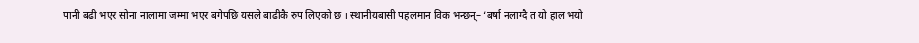पानी बढी भएर सोना नालामा जम्मा भएर बगेपछि यसले बाढीकै रुप लिएको छ । स्थानीयबासी पहलमान विक भन्छन्– ‘बर्षा नलाग्दै त यो हाल भयो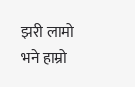झरी लामो भने हाम्रो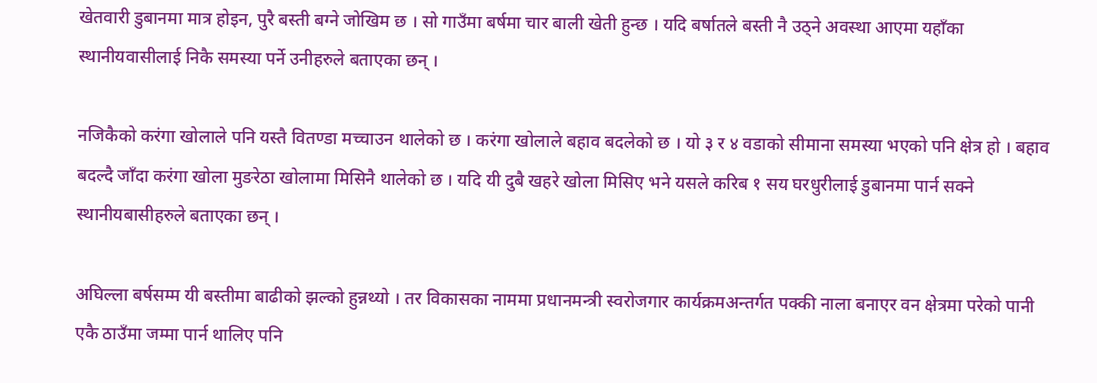खेतवारी डुबानमा मात्र होइन, पुरै बस्ती बग्ने जोखिम छ । सो गाउँमा बर्षमा चार बाली खेती हुन्छ । यदि बर्षातले बस्ती नै उठ्ने अवस्था आएमा यहाँका स्थानीयवासीलाई निकै समस्या पर्ने उनीहरुले बताएका छन् ।

नजिकैको करंगा खोलाले पनि यस्तै वितण्डा मच्चाउन थालेको छ । करंगा खोलाले बहाव बदलेको छ । यो ३ र ४ वडाको सीमाना समस्या भएको पनि क्षेत्र हो । बहाव बदल्दै जाँदा करंगा खोला मुङरेठा खोलामा मिसिनै थालेको छ । यदि यी दुबै खहरे खोला मिसिए भने यसले करिब १ सय घरधुरीलाई डुबानमा पार्न सक्ने स्थानीयबासीहरुले बताएका छन् ।

अघिल्ला बर्षसम्म यी बस्तीमा बाढीको झल्को हुन्नथ्यो । तर विकासका नाममा प्रधानमन्त्री स्वरोजगार कार्यक्रमअन्तर्गत पक्की नाला बनाएर वन क्षेत्रमा परेको पानी एकै ठाउँमा जम्मा पार्न थालिए पनि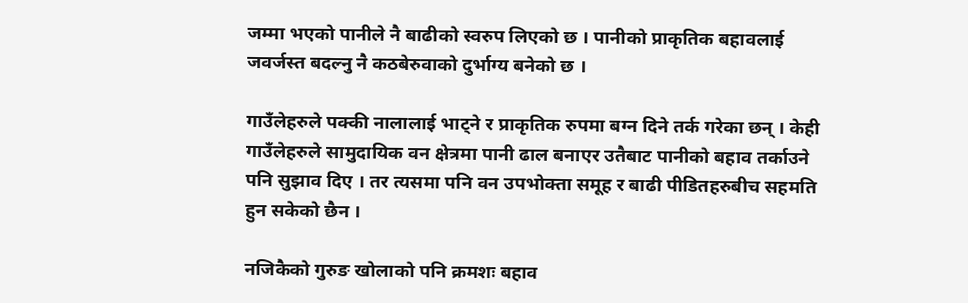जम्मा भएको पानीले नै बाढीको स्वरुप लिएको छ । पानीको प्राकृतिक बहावलाई जवर्जस्त बदल्नु नै कठबेरुवाको दुर्भाग्य बनेको छ ।

गाउँलेहरुले पक्की नालालाई भाट्ने र प्राकृतिक रुपमा बग्न दिने तर्क गरेका छन् । केही गाउँलेहरुले सामुदायिक वन क्षेत्रमा पानी ढाल बनाएर उतैबाट पानीको बहाव तर्काउने पनि सुझाव दिए । तर त्यसमा पनि वन उपभोक्ता समूह र बाढी पीडितहरुबीच सहमति हुन सकेको छैन ।

नजिकैको गुरुङ खोलाको पनि क्रमशः बहाव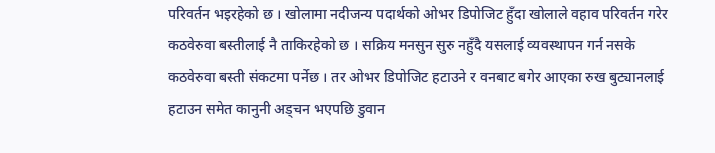परिवर्तन भइरहेको छ । खोलामा नदीजन्य पदार्थको ओभर डिपोजिट हुँदा खोलाले वहाव परिवर्तन गरेर कठवेरुवा बस्तीलाई नै ताकिरहेको छ । सक्रिय मनसुन सुरु नहुँदै यसलाई व्यवस्थापन गर्न नसके कठवेरुवा बस्ती संकटमा पर्नेछ । तर ओभर डिपोजिट हटाउने र वनबाट बगेर आएका रुख बुट्यानलाई हटाउन समेत कानुनी अड्चन भएपछि डुवान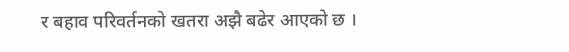र बहाव परिवर्तनको खतरा अझै बढेर आएको छ ।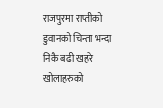राजपुरमा राप्तीको डुवानको चिन्ता भन्दा निकै बढी खहरे खोलाहरुको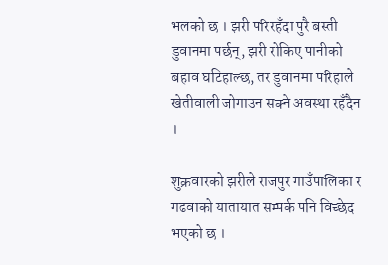भलको छ । झरी परिरहँदा पुरै बस्ती डुवानमा पर्छन्, झरी रोकिए पानीको बहाव घटिहाल्छ, तर डुवानमा परिहाले खेतीवाली जोगाउन सक्ने अवस्था रहँदैन ।

शुक्रवारको झरीले राजपुर गाउँपालिका र गढवाको यातायात सम्पर्क पनि विच्छेद भएको छ ।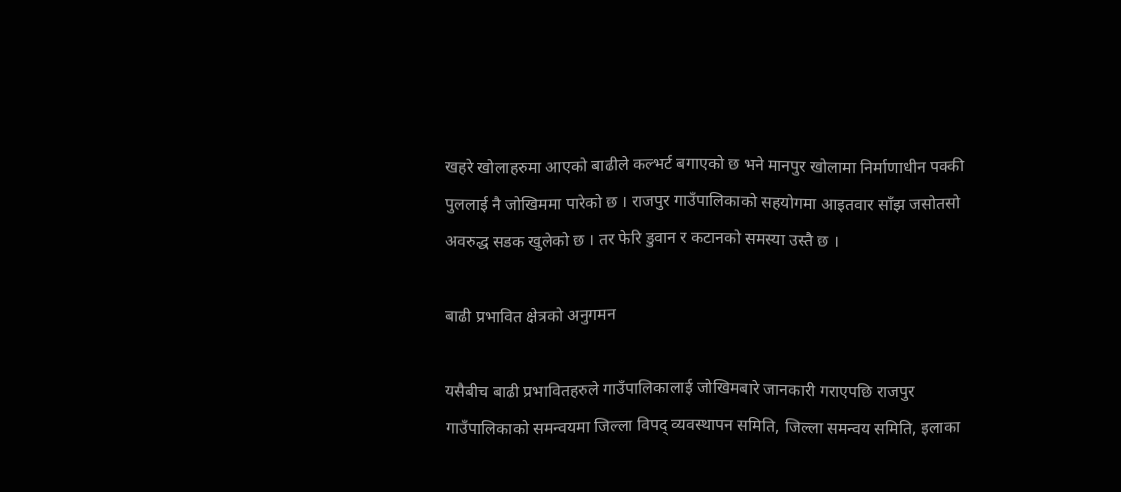खहरे खोलाहरुमा आएको बाढीले कल्भर्ट बगाएको छ भने मानपुर खोलामा निर्माणाधीन पक्की पुललाई नै जोखिममा पारेको छ । राजपुर गाउँपालिकाको सहयोगमा आइतवार साँझ जसोतसो अवरुद्ध सडक खुलेको छ । तर फेरि डुवान र कटानको समस्या उस्तै छ ।

बाढी प्रभावित क्षेत्रको अनुगमन

यसैबीच बाढी प्रभावितहरुले गाउँपालिकालाई जोखिमबारे जानकारी गराएपछि राजपुर गाउँपालिकाको समन्वयमा जिल्ला विपद् व्यवस्थापन समिति, जिल्ला समन्वय समिति, इलाका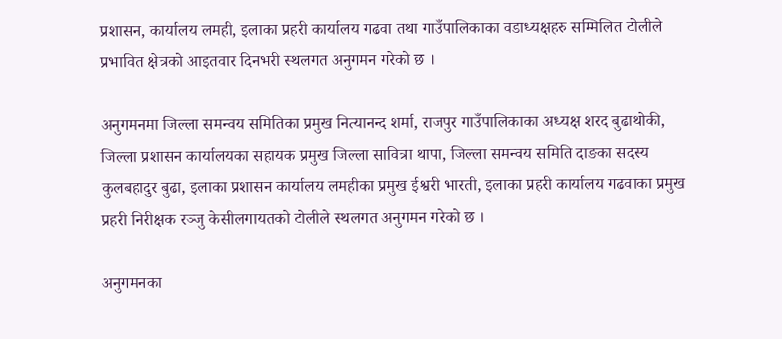प्रशासन, कार्यालय लमही, इलाका प्रहरी कार्यालय गढवा तथा गाउँपालिकाका वडाध्यक्षहरु सम्मिलित टोलीले प्रभावित क्षेत्रको आइतवार दिनभरी स्थलगत अनुगमन गरेको छ ।

अनुगमनमा जिल्ला समन्वय समितिका प्रमुख नित्यानन्द शर्मा, राजपुर गाउँपालिकाका अध्यक्ष शरद बुढाथोकी, जिल्ला प्रशासन कार्यालयका सहायक प्रमुख जिल्ला सावित्रा थापा, जिल्ला समन्वय समिति दाङका सदस्य कुलबहादुर बुढा, इलाका प्रशासन कार्यालय लमहीका प्रमुख ईश्वरी भारती, इलाका प्रहरी कार्यालय गढवाका प्रमुख प्रहरी निरीक्षक रञ्जु केसीलगायतको टोलीले स्थलगत अनुगमन गरेको छ ।

अनुगमनका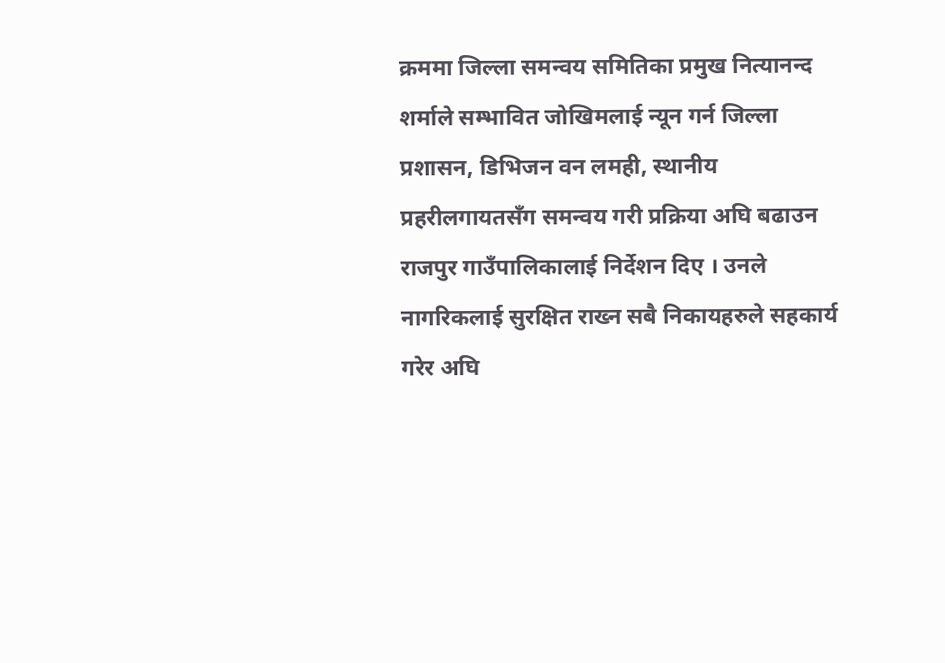क्रममा जिल्ला समन्वय समितिका प्रमुख नित्यानन्द शर्माले सम्भावित जोखिमलाई न्यून गर्न जिल्ला प्रशासन, डिभिजन वन लमही, स्थानीय प्रहरीलगायतसँग समन्वय गरी प्रक्रिया अघि बढाउन राजपुर गाउँपालिकालाई निर्देशन दिए । उनले नागरिकलाई सुरक्षित राख्न सबै निकायहरुले सहकार्य गरेर अघि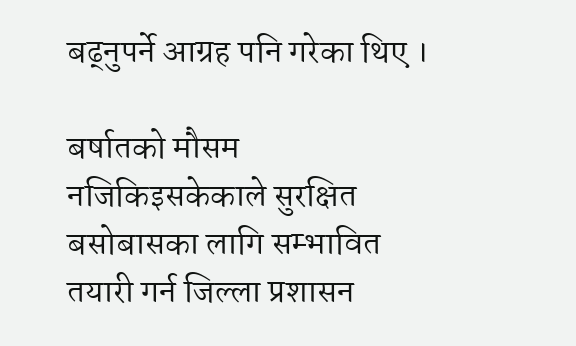बढ्नुपर्ने आग्रह पनि गरेका थिए ।

बर्षातको मौसम नजिकिइसकेकाले सुरक्षित बसोबासका लागि सम्भावित तयारी गर्न जिल्ला प्रशासन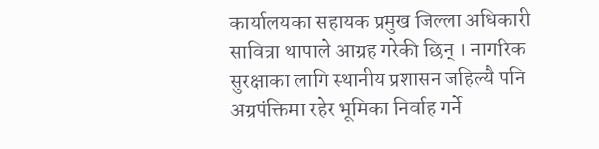कार्यालयका सहायक प्रमुख जिल्ला अधिकारी सावित्रा थापाले आग्रह गरेकी छिन् । नागरिक सुरक्षाका लागि स्थानीय प्रशासन जहिल्यै पनि अग्रपंक्तिमा रहेर भूमिका निर्वाह गर्ने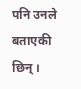पनि उनले बताएकी छिन् ।